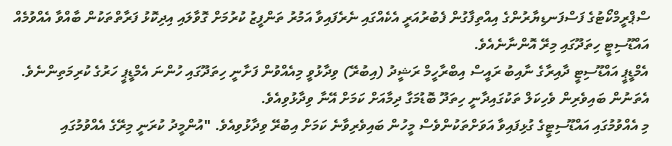ސްޕްރީމްކޯޓުގެ ފަސްފަނޑިޔާރުންގެ އިއްތިފާގުން ފެބުރުއަރީ އެކެއްގައި ނެރެފައިވާ އަމުރު ތަންފީޒު ކުރުމަށް ގޮވާލައި އިދިކޮޅު ފަރާތްތަކުން ބާއްވާ އެއްވުމެއް އައްޑޫސިޓީ ހިތަދޫގައި މިރޭ އޮންނާނެއެވެ.
އެމްޑީޕީ އައްޑޫސިޓީ ދާއިރާގެ ނާއިބު ރައީސް އިބްރާހީމް ރަޝީދު (އިބުރޭ) ވިދާޅުވީ މިއެއްވުން ފަށާނީ ހިތަދޫގައި ހުންނަ އެމްޑީޕީ ހަރުގެ ކުރިމަތިންނެވެ. އެތަނުން ބައިވެރިން ވެހިކަލް ތަކުގައިދާނީ ހިތަދޫ ބޮޑުމަގާ ދިމާއަށް ކަމަށް އޭނާ ވިދާޅުވިއެވެ.
މި އެއްވުމުގައި އައްޑޫސިޓީގެ ގުޅިފައިވާ އަވަށްތަކުންވެސް މީހުން ބައިވެރިވާނެ ކަމަށް އިބުރޭ ވިދާޅުވިއެވެ. "އުންމީދު ކުރަނީ މިރޭގެ އެއްވުމުގައި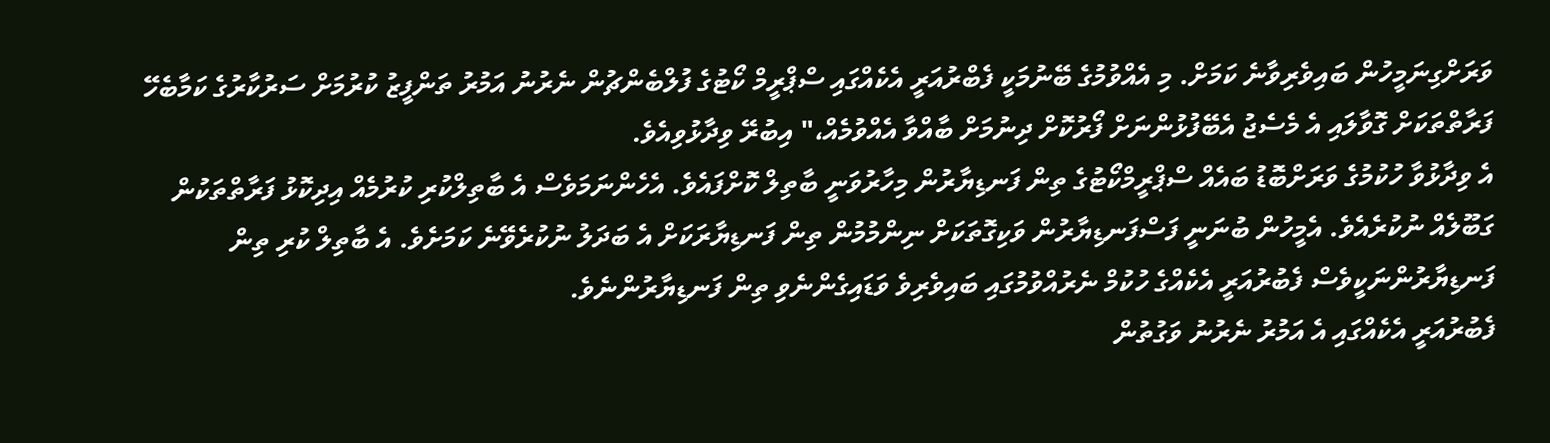ވަރަށްގިނަމީހުން ބައިވެރިވާނެ ކަމަށް. މި އެއްވުމުގެ ބޭނުމަކީ ފެބްރުއަރީ އެކެއްގައި ސްޕްރީމް ކޯޓުގެ ފުލްބެންޗުން ނެރުނު އަމުރު ތަންފީޒު ކުރުމަށް ސަރުކާރުގެ ކަމާބެހޭ ފަރާތްތަކަށް ގޮވާލައި އެ މެސެޖު އެބޭފުޅުންނަށް ފޯރުކޮށް ދިނުމަށް ބާއްވާ އެއްވުމެއް،" އިބުރޭ ވިދާޅުވިއެވެ.
އެ ވިދާޅުވާ ހުކުމުގެ ވަރަށްބޮޑު ބައެއް ސްޕްރީމްކޯޓުގެ ތިން ފަނޑިޔާރުން މިހާރުވަނީ ބާތިލް ކޮށްފައެވެ. އެހެންނަމަވެސް އެ ބާތިލްކުރި ކުރުމެއް އިދިކޮޅު ފަރާތްތަކުން ގަބޫލެއް ނުކުރެއެވެ. އެމީހުން ބުނަނީ ފަސްފަނޑިޔާރުން ވަކިގޮތަކަށް ނިންމުމުން ތިން ފަނޑިޔާރަކަށް އެ ބަދަލު ނުކުރެވޭނެ ކަމަށެވެ. އެ ބާތިލް ކުރި ތިން ފަނޑިޔާރުންނަކީވެސް ފެބުރުއަރީ އެކެއްގެ ހުކުމް ނެރުއްވުމުގައި ބައިވެރިވެ ވަޑައިގެންނެވި ތިން ފަނޑިޔާރުންނެވެ.
ފެބުރުއަރީ އެކެއްގައި އެ އަމުރު ނެރުނު ވަގުތުން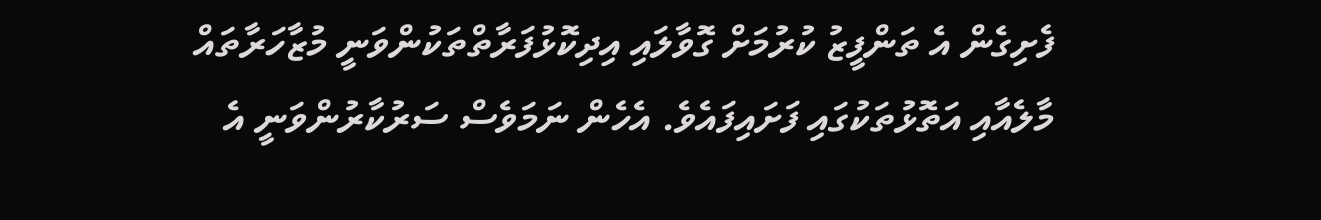ފެށިގެން އެ ތަންފީޒު ކުރުމަށް ގޮވާލައި އިދިކޮޅުފަރާތްތަކުންވަނީ މުޒާހަރާތައް މާލެއާއި އަތޮޅުތަކުގައި ފަށައިފައެވެ. އެހެން ނަމަވެސް ސަރުކާރުންވަނީ އެ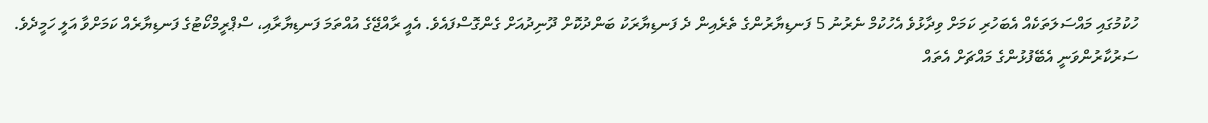ހުކުމުގައި މައްސަލަތަކެއް އެބަހުރި ކަމަށް ވިދާޅުވެ އެހުކުމް ނެރުނު 5 ފަނޑިޔާރުންގެ ތެރެއިން ދެ ފަނޑިޔާރަކު ބަންދުކޮށް ދޫނިދުއަށް ގެންގޮސްފައެވެ. އެއީ ރާއްޖޭގެ އުއްތަމަ ފަނޑިޔާރާއި، ސްޕްރީމްކޯޓުގެ ފަނޑިޔާރެއް ކަމަށްވާ އަލީ ހަމީދެވެ.
ސަރުކާރުންވަނީ އެބޭފުޅުންގެ މައްޗަށް އެތައް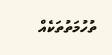ތުހުމަތުތަކެއް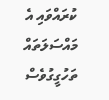ކުރައްވައި އެ މައްސަލަތައް ތަހުގީގުވެސް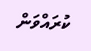ކުރައްވަން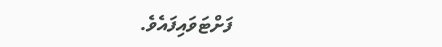ފަށްޓަވައިފައެވެ.